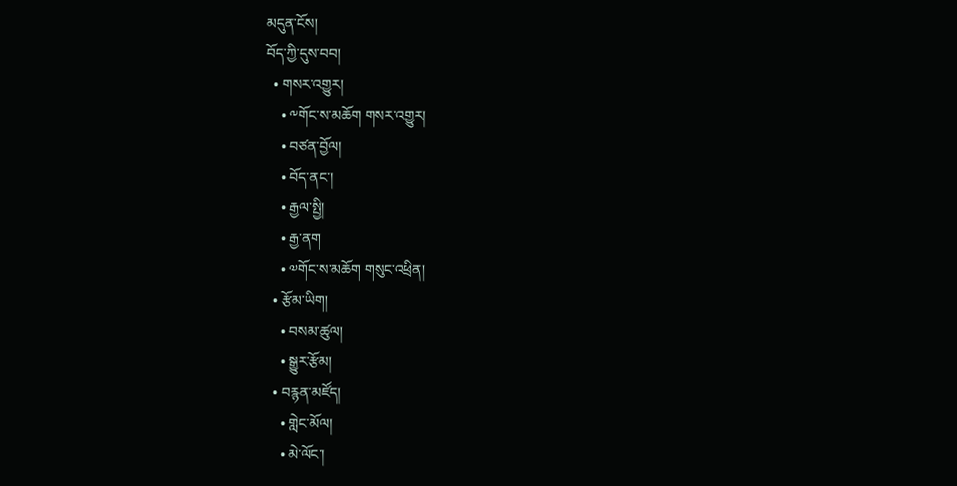མདུན་ངོས།
བོད་ཀྱི་དུས་བབ།
  • གསར་འགྱུར།
    • ༸གོང་ས་མཆོག གསར་འགྱུར།
    • བཙན་བྱོལ།
    • བོད་ནང་།
    • རྒྱལ་སྤྱི།
    • རྒྱ་ནག
    • ༧གོང་ས་མཆོག གསུང་འཕྲིན།
  • རྩོམ་ཡིག།
    • བསམ་ཚུལ།
    • སྒྱུར་རྩོམ།
  • བརྙན་མཛོད།
    • གླེང་མོལ།
    • མེ་ལོང་།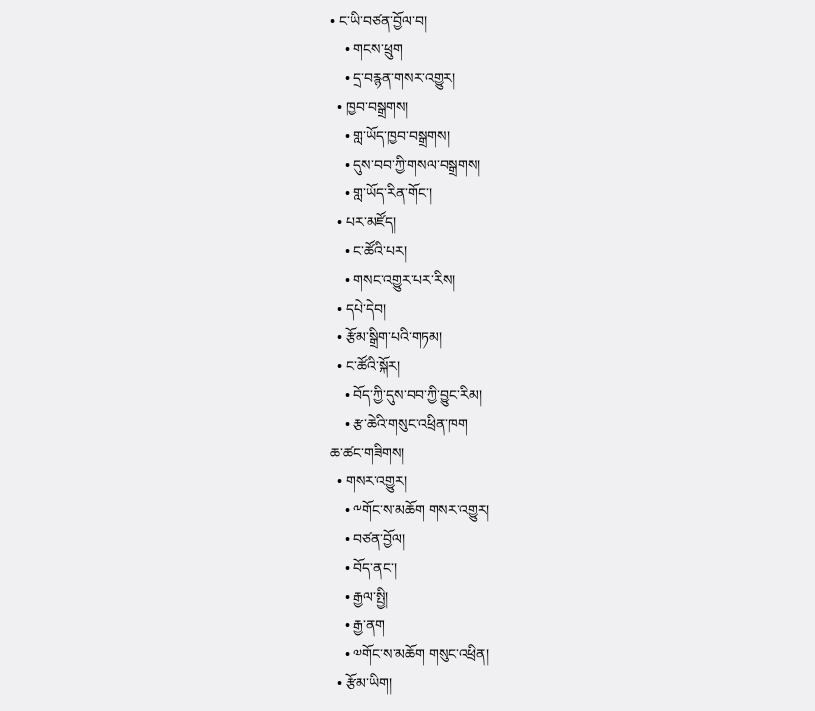• ང་ཡི་བཙན་བྱོལ་བ།
    • གངས་ཕྲུག
    • དྲ་བརྙན་གསར་འགྱུར།
  • ཁྱབ་བསྒྲགས།
    • གླ་ཡོད་ཁྱབ་བསྒྲགས།
    • དུས་བབ་ཀྱི་གསལ་བསྒྲགས།
    • གླ་ཡོད་རིན་གོང་།
  • པར་མཛོད།
    • ང་ཚོའི་པར།
    • གསང་འགྱུར་པར་རིས།
  • དཔེ་དེབ།
  • རྩོམ་སྒྲིག་པའི་གཏམ།
  • ང་ཚོའི་སྐོར།
    • བོད་ཀྱི་དུས་བབ་ཀྱི་བྱུང་རིམ།
    • རྩ་ཆེའི་གསུང་འཕྲིན་ཁག
ཆ་ཚང་གཟིགས།
  • གསར་འགྱུར།
    • ༸གོང་ས་མཆོག གསར་འགྱུར།
    • བཙན་བྱོལ།
    • བོད་ནང་།
    • རྒྱལ་སྤྱི།
    • རྒྱ་ནག
    • ༧གོང་ས་མཆོག གསུང་འཕྲིན།
  • རྩོམ་ཡིག།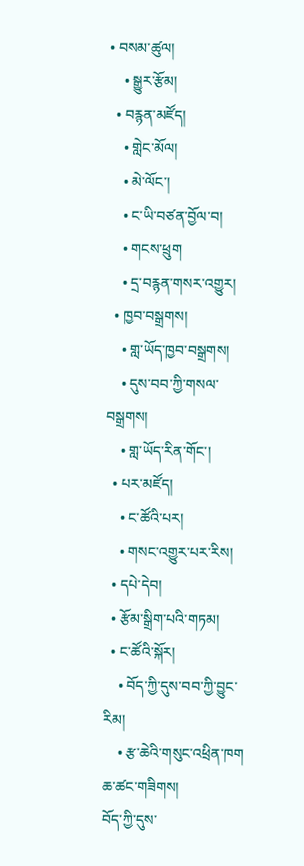• བསམ་ཚུལ།
    • སྒྱུར་རྩོམ།
  • བརྙན་མཛོད།
    • གླེང་མོལ།
    • མེ་ལོང་།
    • ང་ཡི་བཙན་བྱོལ་བ།
    • གངས་ཕྲུག
    • དྲ་བརྙན་གསར་འགྱུར།
  • ཁྱབ་བསྒྲགས།
    • གླ་ཡོད་ཁྱབ་བསྒྲགས།
    • དུས་བབ་ཀྱི་གསལ་བསྒྲགས།
    • གླ་ཡོད་རིན་གོང་།
  • པར་མཛོད།
    • ང་ཚོའི་པར།
    • གསང་འགྱུར་པར་རིས།
  • དཔེ་དེབ།
  • རྩོམ་སྒྲིག་པའི་གཏམ།
  • ང་ཚོའི་སྐོར།
    • བོད་ཀྱི་དུས་བབ་ཀྱི་བྱུང་རིམ།
    • རྩ་ཆེའི་གསུང་འཕྲིན་ཁག
ཆ་ཚང་གཟིགས།
བོད་ཀྱི་དུས་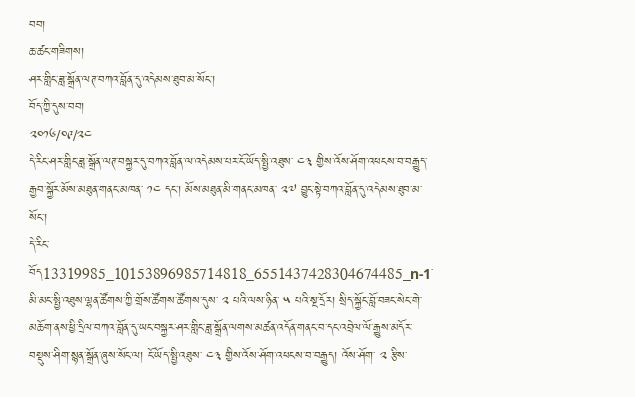བབ།
ཆ་ཚང་གཟིགས།
ཤར་གླིང་ཟླ་སྒྲོན་ལཊ་བཀའ་བློན་དུ་འདེམས་ཐུབ་མ་སོང་།
བོད་ཀྱི་དུས་བབ།
༢༠༡༦/༠༩/༢༤
དེ་རིང་ཤར་གླིང་ཟླ་སྒྲོན་ལཊ་བསྐྱར་དུ་བཀའ་བློན་ལ་འདེམས་པར་ངོ་ཡོད་སྤྱི་འཐུས་ ༤༣ གྱིས་འོས་ཤོག་འཕངས་བ་བརྒྱུད་རྒྱབ་སྐྱོར་མོས་མཐུན་གནང་མཁན་ ༡༤ དང་། མོས་མཐུན་མི་གནང་མཁན་ ༢༧ བྱུང་སྟེ་བཀའ་བློན་དུ་འདེམས་ཐུབ་མ་སོང་།
དེ་རིང་བོད13319985_10153896985714818_6551437428304674485_n-1་མི་མང་སྤྱི་འཐུས་ལྷན་ཚོགས་ཀྱི་གྲོས་ཚོགས་ཚོགས་དུས་ ༢ པའི་ལས་ཉིན་ ༥ པའི་སྔ་དྲོར། སྲིད་སྐྱོང་བློ་བཟང་སེང་གེ་མཆོག་ནས་ཕྱི་དྲིལ་བཀའ་བློན་དུ་ཡང་བསྐྱར་ཤར་གླིང་ཟླ་སྒྲོན་ལགས་མཚན་འདོན་གནང་བ་དང་འབྲེལ་ལོ་རྒྱུས་མདོར་བསྡུས་ཤིག་སྙན་སྒྲོན་ཞུས་སོང་ལ། ངོ་ཡོད་སྤྱི་འཐུས་ ༤༣ གྱིས་འོས་ཤོག་འཕངས་བ་བརྒྱུད། འོས་ཤོག་ ༢ རྩིས་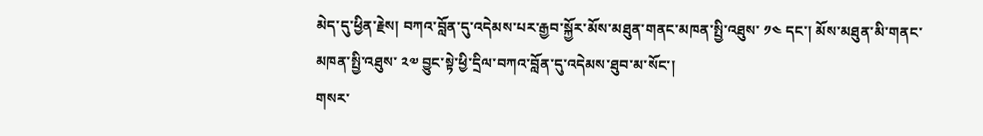མེད་དུ་ཕྱིན་རྗེས། བཀའ་བློན་དུ་འདེམས་པར་རྒྱབ་སྐྱོར་མོས་མཐུན་གནང་མཁན་སྤྱི་འཐུས་ ༡༤ དང་། མོས་མཐུན་མི་གནང་མཁན་སྤྱི་འཐུས་ ༢༧ བྱུང་སྟེ་ཕྱི་དྲིལ་བཀའ་བློན་དུ་འདེམས་ཐུབ་མ་སོང་།
གསར་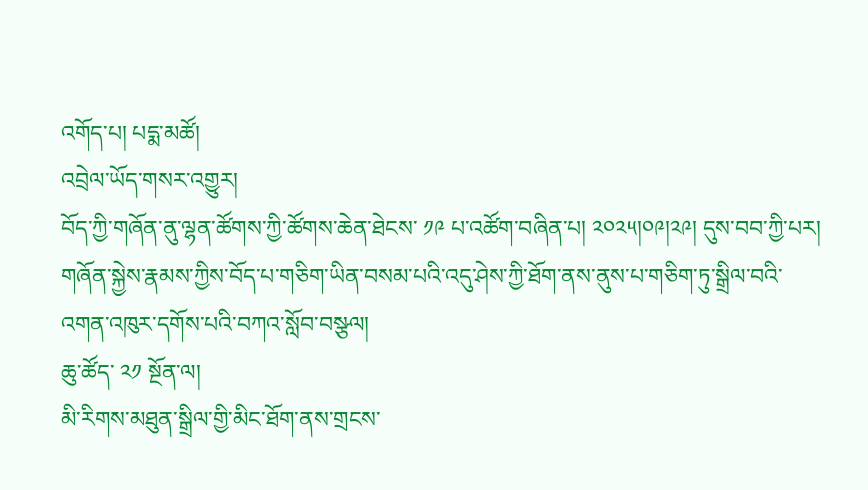འགོད་པ། པདྨ་མཚོ།
འབྲེལ་ཡོད་གསར་འགྱུར།
བོད་ཀྱི་གཞོན་ནུ་ལྷན་ཚོགས་ཀྱི་ཚོགས་ཆེན་ཐེངས་ ༡༩ པ་འཚོག་བཞིན་པ། ༢༠༢༥།༠༩།༢༩། དུས་བབ་ཀྱི་པར།
གཞོན་སྐྱེས་རྣམས་ཀྱིས་བོད་པ་གཅིག་ཡིན་བསམ་པའི་འདུ་ཤེས་ཀྱི་ཐོག་ནས་ནུས་པ་གཅིག་ཏུ་སྒྲིལ་བའི་འགན་འཁུར་དགོས་པའི་བཀའ་སློབ་བསྩལ།
ཆུ་ཚོད་ ༢༡ སྔོན་ལ།
མི་རིགས་མཐུན་སྒྲིལ་གྱི་མིང་ཐོག་ནས་གྲངས་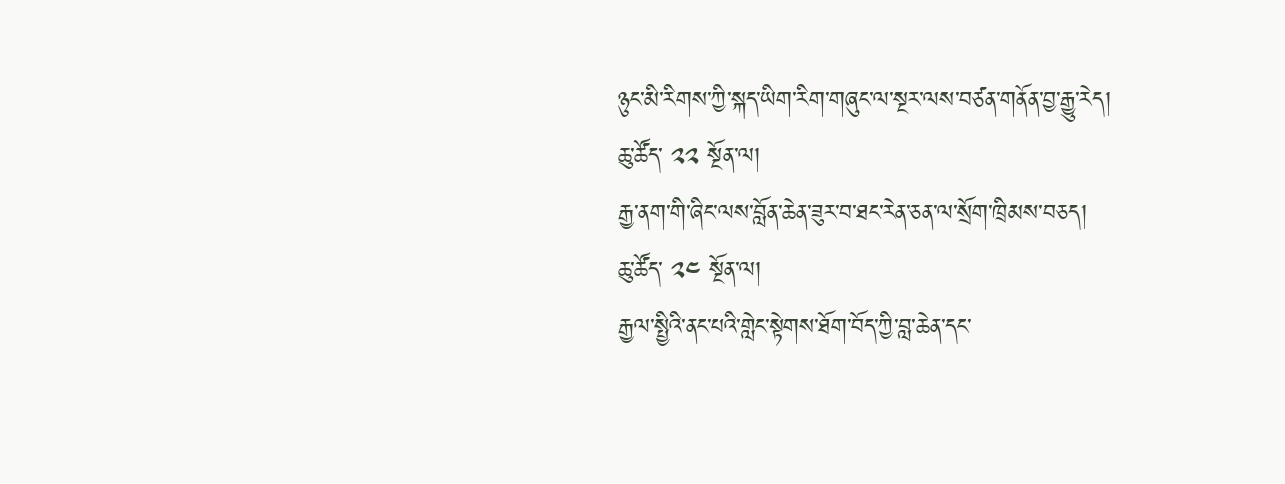ཉུང་མི་རིགས་ཀྱི་སྐད་ཡིག་རིག་གཞུང་ལ་སྔར་ལས་བཙན་གནོན་བྱ་རྒྱུ་རེད།
ཆུ་ཚོད་ ༢༢ སྔོན་ལ།
རྒྱ་ནག་གི་ཞིང་ལས་བློན་ཆེན་ཟུར་བ་ཐང་རེན་ཅན་ལ་སྲོག་ཁྲིམས་བཅད།
ཆུ་ཚོད་ ༢༤ སྔོན་ལ།
རྒྱལ་སྤྱིའི་ནང་པའི་གླེང་སྟེགས་ཐོག་བོད་ཀྱི་བླ་ཆེན་དང་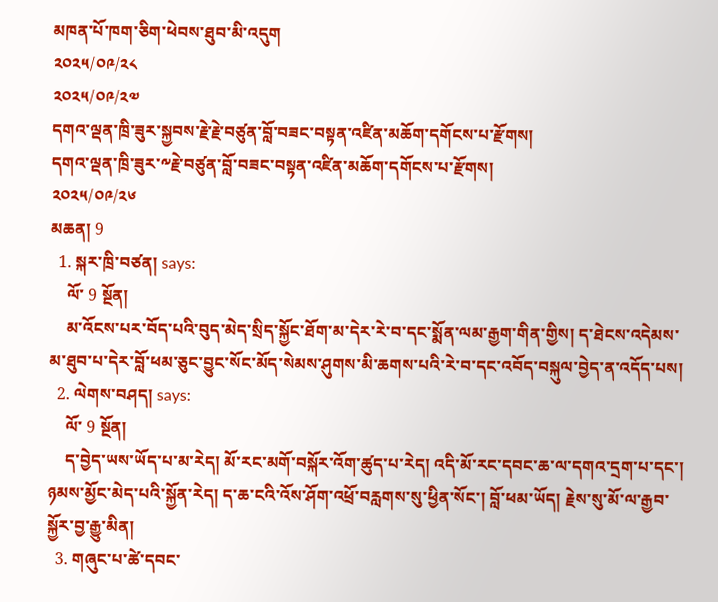མཁན་པོ་ཁག་ཅིག་ཕེབས་ཐུབ་མི་འདུག
༢༠༢༥/༠༩/༢༨
༢༠༢༥/༠༩/༢༧
དགའ་ལྡན་ཁྲི་ཟུར་སྐྱབས་རྗེ་རྗེ་བཙུན་བློ་བཟང་བསྟན་འཛིན་མཆོག་དགོངས་པ་རྫོགས།
དགའ་ལྡན་ཁྲི་ཟུར་༸རྗེ་བཙུན་བློ་བཟང་བསྟན་འཛིན་མཆོག་དགོངས་པ་རྫོགས།
༢༠༢༥/༠༩/༢༦
མཆན། 9
  1. སྐར་ཁྲི་བཙན། says:
    ལོ་ 9 སྔོན།
    མ་འོངས་པར་བོད་པའི་བུད་མེད་སྲིད་སྐྱོང་ཐོག་མ་དེར་རེ་བ་དང་སྨོན་ལམ་རྒྱག་གིན་གྱིས། ད་ཐེངས་འདེམས་མ་ཐུབ་པ་དེར་བློ་ཕམ་ཅུང་བྱུང་སོང་མོད་སེམས་ཤུགས་མི་ཆགས་པའི་རེ་བ་དང་འབོད་བསྐུལ་བྱེད་ན་འདོད་པས།
  2. ལེགས་བཤད། says:
    ལོ་ 9 སྔོན།
    ད་བྱེད་ཡས་ཡོད་པ་མ་རེད། མོ་རང་མགོ་བསྐོར་འོག་ཚུད་པ་རེད། འདི་མོ་རང་དབང་ཆ་ལ་དགའ་དྲག་པ་དང་། ཉམས་མྱོང་མེད་པའི་སྐྱོན་རེད། ད་ཆ་ངའི་འོས་ཤོག་འཕྲོ་བརླགས་སུ་ཕྱིན་སོང་། བློ་ཕམ་ཡོད། རྗེས་སུ་མོ་ལ་རྒྱབ་སྐྱོར་བྱ་རྒྱུ་མིན།
  3. གཞུང་པ་ཚེ་དབང་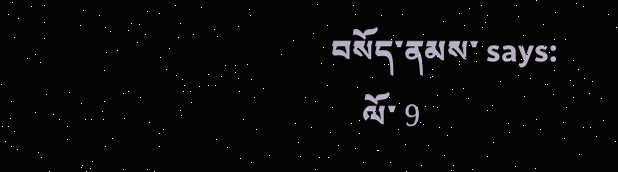བསོད་ནམས་ says:
    ལོ་ 9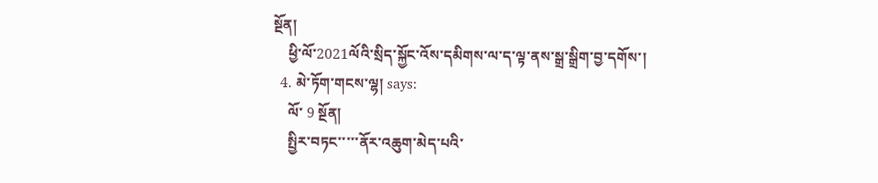སྔོན།
    ཕྱི་ལོ་2021ལོའི་སྲིད་སྐྱོང་འོས་དམིགས་ལ་ད་ལྟ་ནས་སྒྲ་སྒྲིག་བྱ་དགོས་།
  4. མེ་ཏོག་གངས་ལྷ། says:
    ལོ་ 9 སྔོན།
    སྤྱིར་བཏང་་་་་ནོར་འཆུག་མེད་པའི་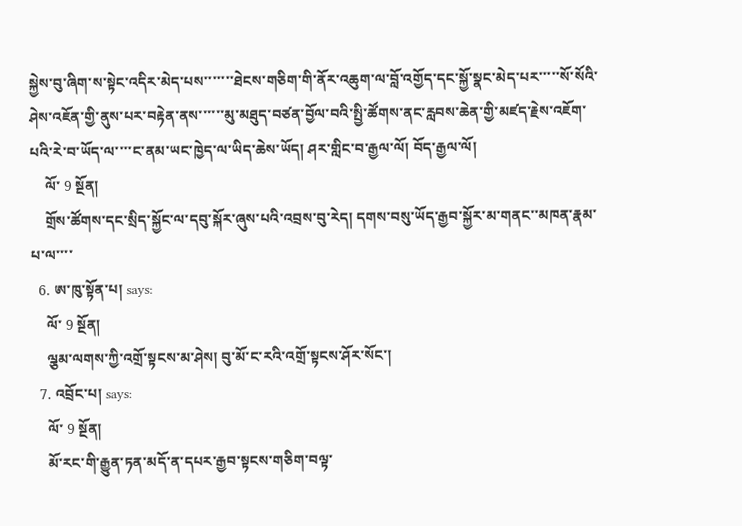སྐྱེས་བུ་ཞིག་ས་སྟེང་འདིར་མེད་པས་་་་་་་ཐེངས་གཅིག་གི་ནོར་འཆུག་ལ་བློ་འགྱོད་དང་སྐྱོ་སྣང་མེད་པར་་་་་སོ་སོའི་ཤེས་འཇོན་གྱི་ནུས་པར་བརྟེན་ནས་་་་་་མུ་མཐུད་བཙན་བྱོལ་བའི་སྤྱི་ཚོགས་ནང་རླབས་ཆེན་གྱི་མཛད་རྗེས་འཇོག་པའི་རེ་བ་ཡོད་ལ་་་་ང་ནམ་ཡང་ཁྱེད་ལ་ཡིད་ཆེས་ཡོད། ཤར་གླིང་བ་རྒྱལ་ལོ། བོད་རྒྱལ་ལོ།
    ལོ་ 9 སྔོན།
    གྲོས་ཚོགས་དང་སྲིད་སྐྱོང་ལ་དབུ་སྐོར་ཞུས་པའི་འབྲས་བུ་རེད། དགས་བསུ་ཡོད་རྒྱབ་སྐྱོར་མ་གནང་་མཁན་རྣམ་པ་ལ་་་་
  6. ཨ་ཁུ་སྟོན་པ། says:
    ལོ་ 9 སྔོན།
    ལྕམ་ལགས་ཀྱི་འགྲོ་སྟངས་མ་ཤེས། བུ་མོ་ང་རའི་འགྲོ་སྟངས་ཤོར་སོང་།
  7. འབྲོང་པ། says:
    ལོ་ 9 སྔོན།
    མོ་རང་གི་རྒྱུན་ཏན་མདོ་ན་དཔར་རྒྱབ་སྟངས་གཅིག་བལྟ་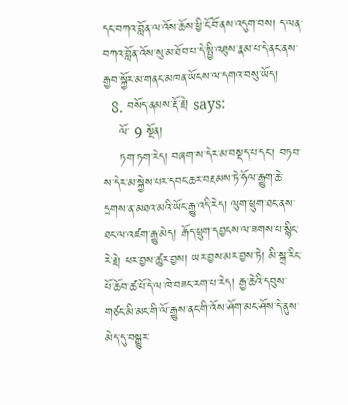དང་བཀའ་བློན་ལ་འོས་ཆོས་ཕྱི་ངོ་བོ་ནས་འདུག་བས། ད་ལན་བཀའ་བློན་འོས་སུ་མ་ཐོབ་པ་དེ་སྤྱི་འཐུས་རྣམ་པ་དེ་ནང་ནས་རྒྱབ་སྐྱོར་མ་གནང་མཁན་ཡོངས་ལ་དགའ་བསུ་ཡོད།
  8. བསོད་ནམས་རྡོ་རྗེ། says:
    ལོ་ 9 སྔོན།
    ཏག་ཏག་རེད། བཞག་ས་དེར་མ་བསྡད་པ་དང་། བཏབ་ས་དེར་མ་སྐྱེས་པར་དབང་ཆར་བརྔམས་ཏེ་ཧོལ་རྒྱུག་ཆེ་དྲགས་ན་མཐའ་མའི་ཡོང་རྒྱུ་འདི་རེད། ལུག་ཕྲུག་ཐང་ནས་ཐང་ལ་འཛག་རྒྱུ་མེད། རྒོད་ཕྲུག་དབྱངས་ལ་ཟགས་པ་སྙིང་རེ་རྗེ། ཕར་བྱས་ཚུར་བྱས། ཡར་བྱས་མར་བྱས་ཏེ། མི་སྐྲ་རིང་པོ་ཆོབ་ཚ་པོ་དེ་ལ་ཁེ་བཟང་རག་པ་རེད། རྒྱ་ཆེའི་དབུས་གཙང་མི་མང་གི་ལོ་རྒྱུས་ནང་གི་འོས་ཤོག་མང་ཤོས་དེ་ནུས་མེད་དུ་བསྒྱུར་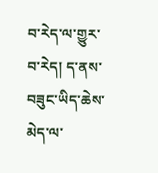བ་རེད་ལ་གྱུར་བ་རེད། ད་ནས་བཟུང་ཡིད་ཆེས་མེད་ལ་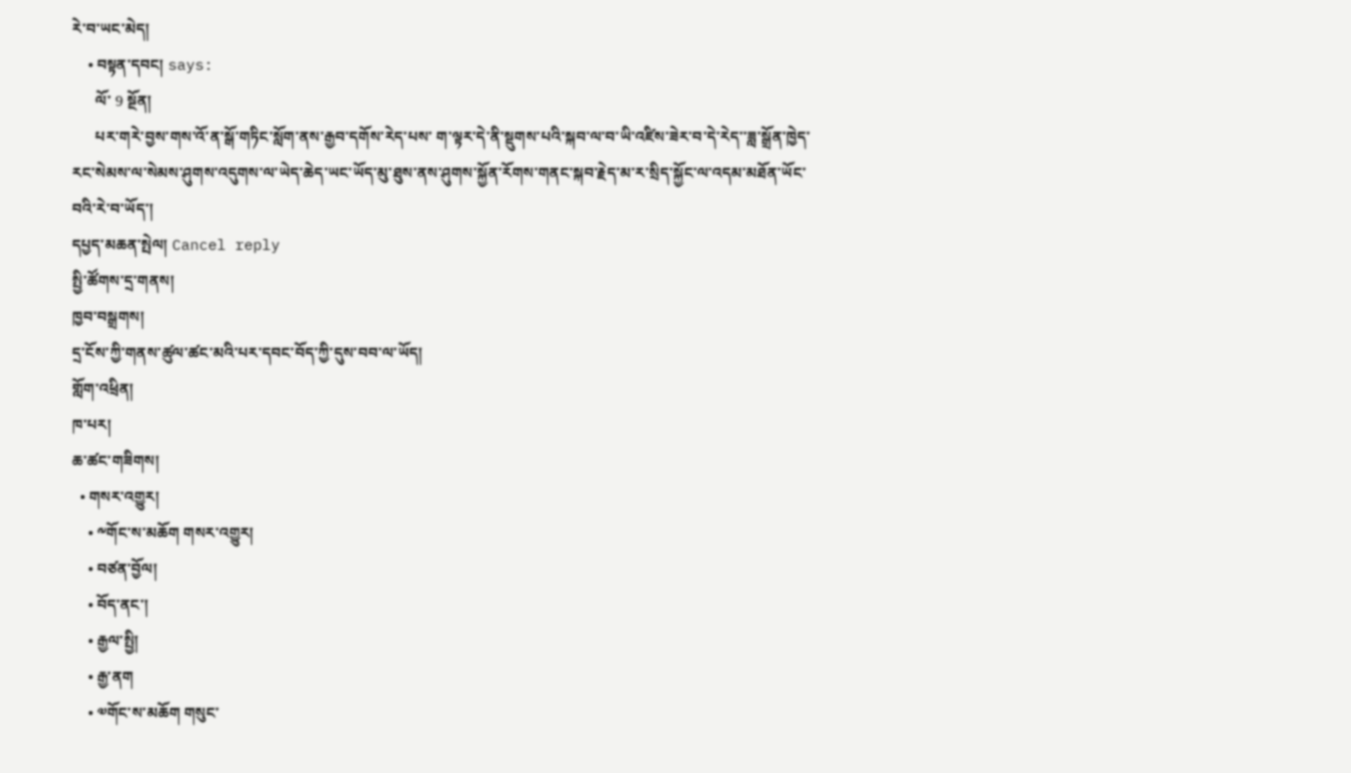རེ་བ་ཡང་མེད།
    • བསྟན་དབང། says:
      ལོ་ 9 སྔོན།
      པར་གརེ་བྱས་གས་འོ་ན་སྒོ་གཏིང་སློག་ནས་རྒྱབ་དགོས་རེད་པས་ ག་ལྟར་དེ་ནི་སྡུགས་པའི་སྐབ་ལ་བ་ཡི་འཛིས་ཟེར་བ་དེ་རེད་་ཟླ་སྒྲོན་ཁྱེད་རང་སེམས་ལ་སེམས་ཤུགས་འདུགས་ལ་ཡེད་ཆེད་ཡང་ཡོད་མུ་ཐུས་ནས་ཤུགས་སྐྱོན་རོགས་གནང་སྐབ་རྗེད་མ་ར་སྲིད་སྐྱོང་ལ་འདམ་མཐོན་ཡོང་བའི་རེ་བ་ཡོད་།
དཔྱད་མཆན་སྤེལ། Cancel reply
སྤྱི་ཚོགས་དྲ་གནས།
ཁྱབ་བསྒྲགས།
དྲ་ངོས་ཀྱི་གནས་ཚུལ་ཚང་མའི་པར་དབང་བོད་ཀྱི་དུས་བབ་ལ་ཡོད།
གློག་འཕྲིན།
ཁ་པར།
ཆ་ཚང་གཟིགས།
  • གསར་འགྱུར།
    • ༸གོང་ས་མཆོག གསར་འགྱུར།
    • བཙན་བྱོལ།
    • བོད་ནང་།
    • རྒྱལ་སྤྱི།
    • རྒྱ་ནག
    • ༧གོང་ས་མཆོག གསུང་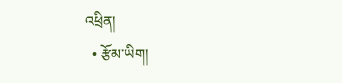འཕྲིན།
  • རྩོམ་ཡིག།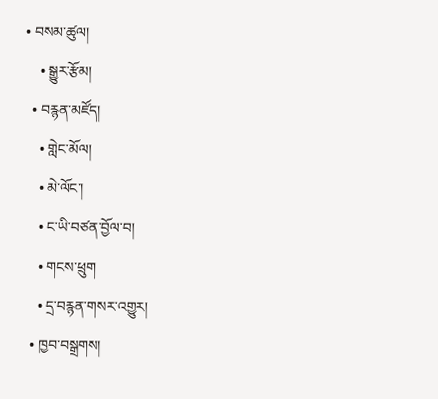• བསམ་ཚུལ།
    • སྒྱུར་རྩོམ།
  • བརྙན་མཛོད།
    • གླེང་མོལ།
    • མེ་ལོང་།
    • ང་ཡི་བཙན་བྱོལ་བ།
    • གངས་ཕྲུག
    • དྲ་བརྙན་གསར་འགྱུར།
  • ཁྱབ་བསྒྲགས།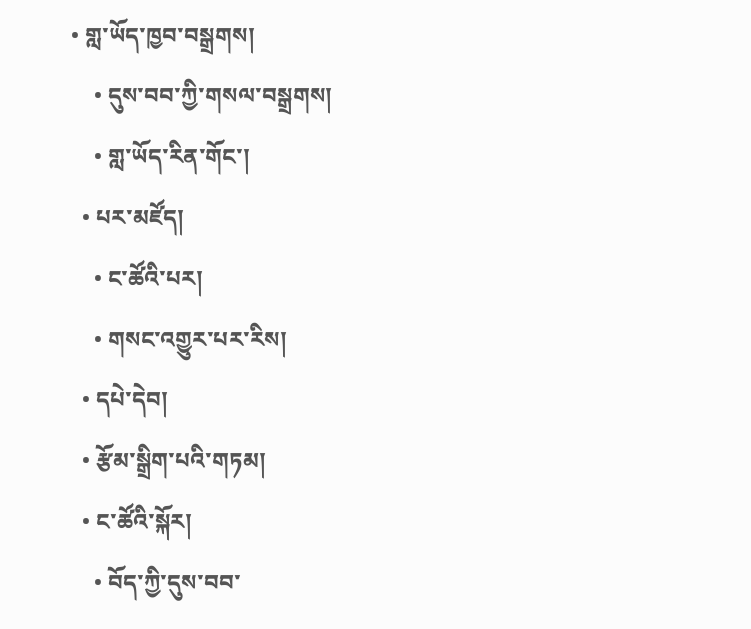• གླ་ཡོད་ཁྱབ་བསྒྲགས།
    • དུས་བབ་ཀྱི་གསལ་བསྒྲགས།
    • གླ་ཡོད་རིན་གོང་།
  • པར་མཛོད།
    • ང་ཚོའི་པར།
    • གསང་འགྱུར་པར་རིས།
  • དཔེ་དེབ།
  • རྩོམ་སྒྲིག་པའི་གཏམ།
  • ང་ཚོའི་སྐོར།
    • བོད་ཀྱི་དུས་བབ་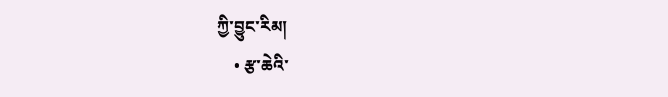ཀྱི་བྱུང་རིམ།
    • རྩ་ཆེའི་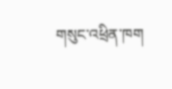གསུང་འཕྲིན་ཁག